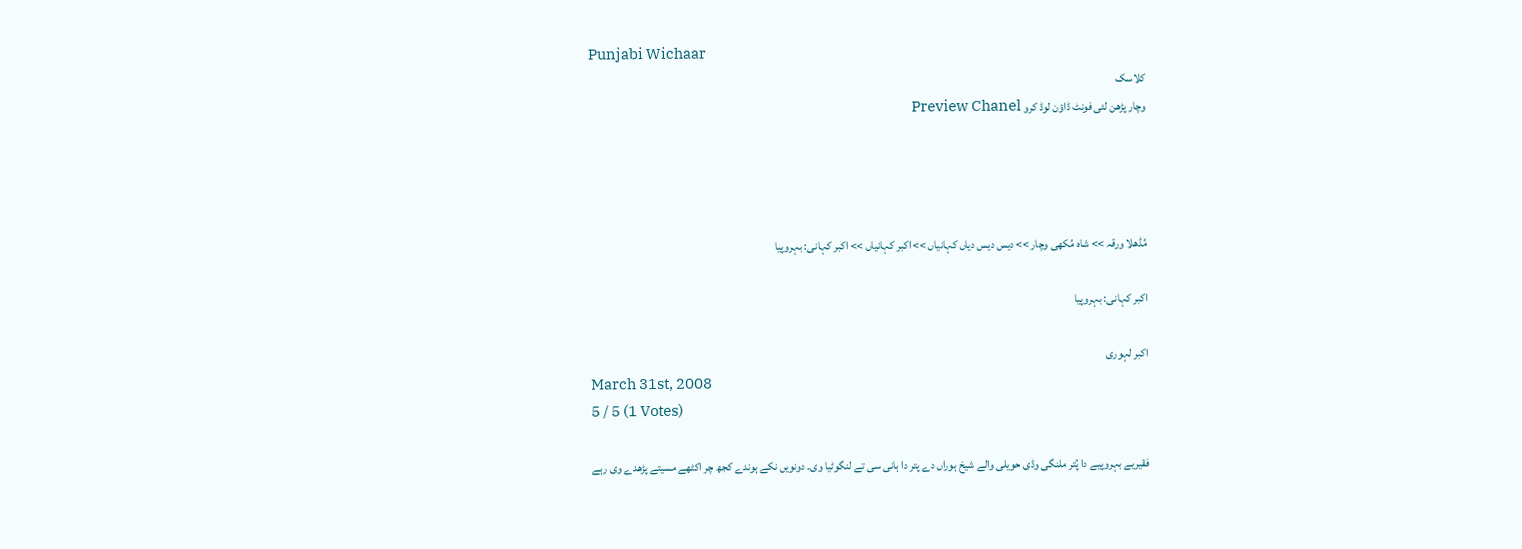Punjabi Wichaar
کلاسک
وچار پڑھن لئی فونٹ ڈاؤن لوڈ کرو Preview Chanel




مُڈھلا ورقہ >> شاہ مُکھی وچار >> دیس دیس دیاں کہانیاں >> اکبر کہانیاں >> اکبر کہانی: بہروپیا

اکبر کہانی: بہروپیا

اکبر لہوری
March 31st, 2008
5 / 5 (1 Votes)

فقیریے بہروپیے دا پُتر ملنگی وڈی حویلی والے شیخ ہوراں دے پتر دا ہانی سی تے لنگوٹیا وی۔ دونویں نکے ہوندے کجھ چر اکٹھے مسیتے پڑھدے وی رہے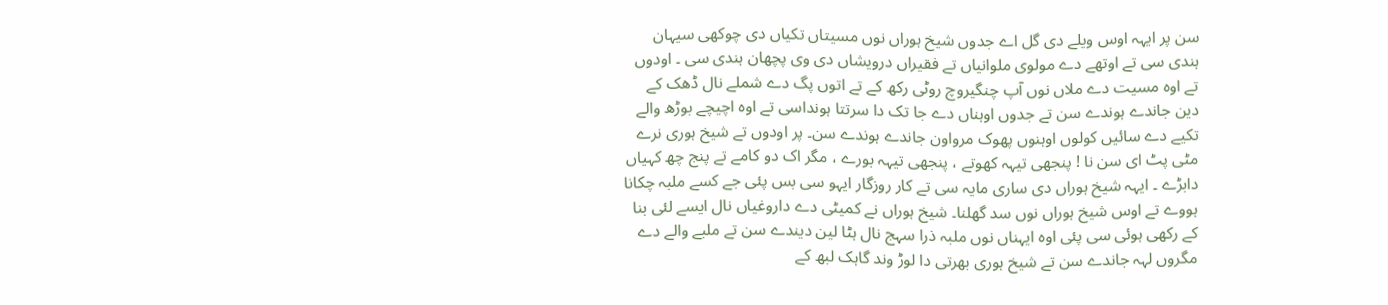سن پر ایہہ اوس ویلے دی گل اے جدوں شیخ ہوراں نوں مسیتاں تکیاں دی چوکھی سیہان ہندی سی تے اوتھے دے مولوی ملوانیاں تے فقیراں درویشاں دی وی پچھان ہندی سی ۔ اودوں تے اوہ مسیت دے ملاں نوں آپ چنگیروچ روٹی رکھ کے تے اتوں پگ دے شملے نال ڈھک کے دین جاندے ہوندے سن تے جدوں اوہناں دے جا تک دا سرتتا ہونداسی تے اوہ اچیچے بوڑھ والے تکیے دے سائیں کولوں اوہنوں پھوک مرواون جاندے ہوندے سن۔ پر اودوں تے شیخ ہوری نرے مٹی پٹ ای سن نا ! پنجھی تیہہ کھوتے ، پنجھی تیہہ بورے ، مگر اک دو کامے تے پنج چھ کہیاں دابڑے ۔ ایہہ شیخ ہوراں دی ساری مایہ سی تے کار روزگار ایہو سی بس پئی جے کسے ملبہ چکانا ہووے تے اوس شیخ ہوراں نوں سد گھلنا۔ شیخ ہوراں نے کمیٹی دے داروغیاں نال ایسے لئی بنا کے رکھی ہوئی سی پئی اوہ ایہناں نوں ملبہ ذرا سہج نال ہٹا لین دیندے سن تے ملبے والے دے مگروں لہہ جاندے سن تے شیخ ہوری بھرتی دا لوڑ وند گاہک لبھ کے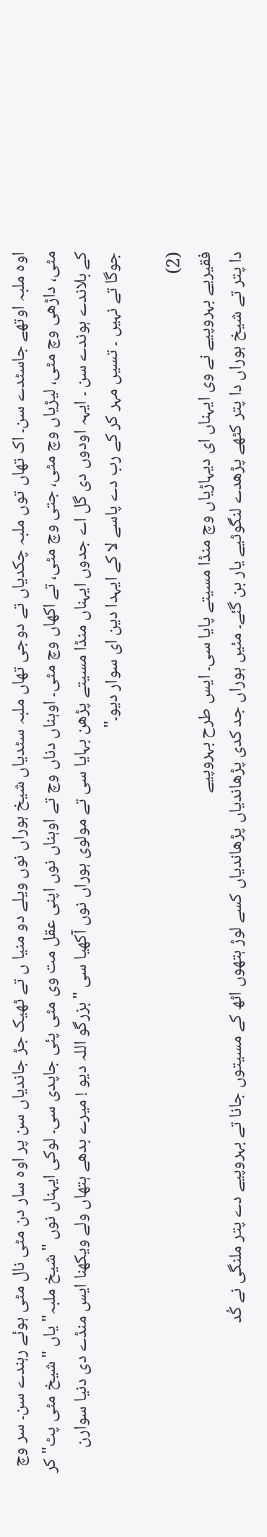اوہ ملبہ اوتھے جاسٹدے سن۔ اک تھاں توں ملبہ چکدیاں تے دوجی تھاں ملبہ سٹدیاں شیخ ہوراں نوں ویلے دو منیا ں تے ٹھیک جڑ جاندیاں سن پر اوہ سار دن مٹی نال مٹی ہوئے رہندے سن۔ سر وچ مٹی، داڑھی وچ مٹی، لیڑیاں وچ مٹی، جتی وچ مٹی، تے اکھاں وچ مٹی۔ اوہناں دناں وچ تے اوہناں نوں اپنی عقل مت وی مٹی پئی جاپدی سی۔ لوکی ایہناں نوں "شیخ ملبہ" یاں "شیخ مٹی پٹ" کر کے بلاندے ہوندے سن ۔ ایہہ اودوں دی گل اے جدوں ایہناں منڈا مسیتے پڑھن بہایا سی تے مولوی ہوراں نوں آکھیا سی "بزرگو اللہ دیو ! میرے بدھے ہتھاں ولے ویکھنا ایس منڈے دی دنیا سوارن جوگا تے نہیں ۔ تسیں مہر کر کے رب دے پاسے لا کے ایہدا دین ای سوار دیو۔"

(2)
فقیریے بہروپیے نے وی ایہناں ای دیہاڑیاں وچ منڈا مسیتے پایا سی۔ ایس طرح بہروپیے
دا پتر تے شیخ ہوراں دا پتر کٹھے پڑھدے لنگوٹیے یار بن گئے۔ مئیں ہوراں جد کدی پڑھاندیاں پڑھاندیاں کسے لوڑ ہتھوں اٹھ کے مسیتوں جانا تے بہروپیے دے پتر ملنگی نے کُد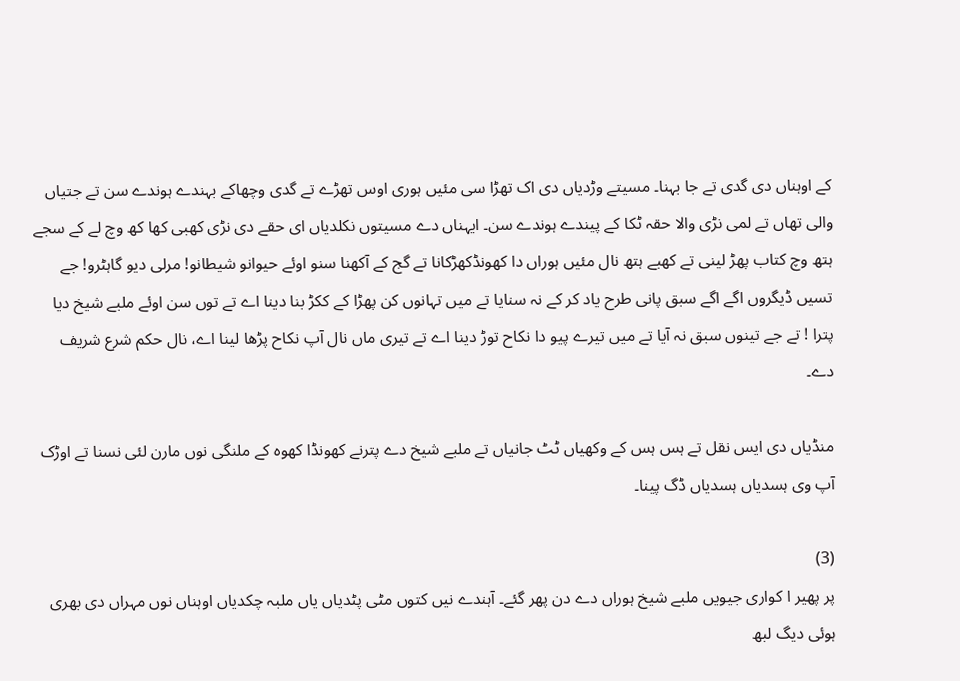کے اوہناں دی گدی تے جا بہنا۔ مسیتے وڑدیاں دی اک تھڑا سی مئیں ہوری اوس تھڑے تے گدی وچھاکے بہندے ہوندے سن تے جتیاں والی تھاں تے لمی نڑی والا حقہ ٹکا کے پیندے ہوندے سن۔ ایہناں دے مسیتوں نکلدیاں ای حقے دی نڑی کھبی کھا کھ وچ لے کے سجے ہتھ وچ کتاب پھڑ لینی تے کھبے ہتھ نال مئیں ہوراں دا کھونڈکھڑکانا تے گج کے آکھنا سنو اوئے حیوانو شیطانو! مرلی دیو گاہٹرو! جے تسیں ڈیگروں اگے اگے سبق پانی طرح یاد کر کے نہ سنایا تے میں تہانوں کن پھڑا کے ککڑ بنا دینا اے تے توں سن اوئے ملبے شیخ دیا پترا ! تے جے تینوں سبق نہ آیا تے میں تیرے پیو دا نکاح توڑ دینا اے تے تیری ماں نال آپ نکاح پڑھا لینا اے، نال حکم شرع شریف دے۔

منڈیاں دی ایس نقل تے ہس ہس کے وکھیاں ٹٹ جانیاں تے ملبے شیخ دے پترنے کھونڈا کھوہ کے ملنگی نوں مارن لئی نسنا تے اوڑک آپ وی ہسدیاں ہسدیاں ڈگ پینا۔

(3)
پر پھیر ا کواری جیویں ملبے شیخ ہوراں دے دن پھر گئے۔ آہندے نیں کتوں مٹی پٹدیاں یاں ملبہ چکدیاں اوہناں نوں مہراں دی بھری ہوئی دیگ لبھ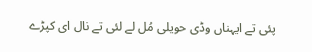پئی تے ایہناں وڈی حویلی مُل لے لئی تے نال ای کپڑے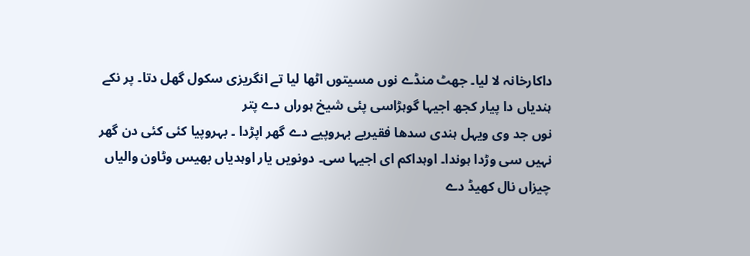داکارخانہ لا لیا۔ جھٹ منڈے نوں مسیتوں اٹھا لیا تے انگریزی سکول گھل دتا۔ پر نکے ہندیاں دا پیار کجھ اجیہا گوہڑاسی پئی شیخ ہوراں دے پتر
نوں جد وی ویہل ہندی سدھا فقیریے بہروپیے دے گھر اپڑدا ۔ بہروپیا کئی کئی دن گھر نہیں سی وڑدا ہوندا۔ اوہداکم ای اجیہا سی۔ دونویں یار اوہدیاں بھیس وٹاون والیاں چیزاں نال کھیڈ دے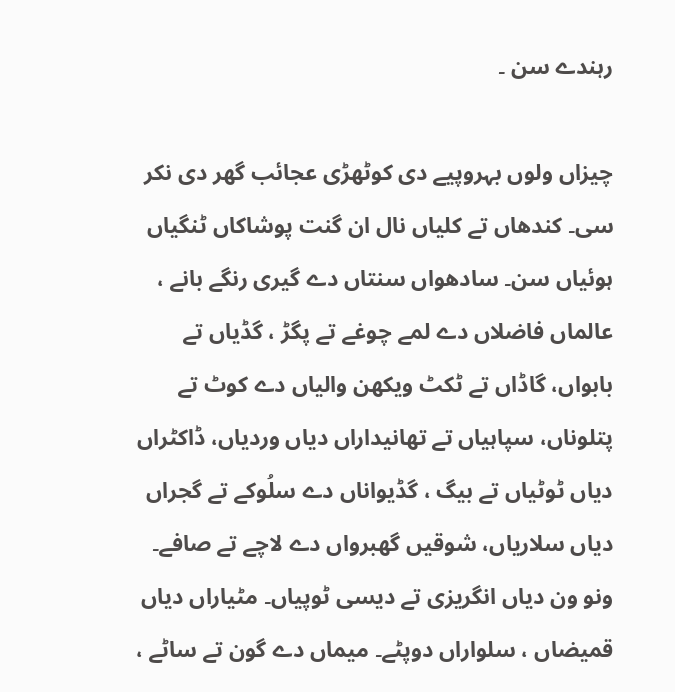رہندے سن ۔

چیزاں ولوں بہروپیے دی کوٹھڑی عجائب گھر دی نکر سی۔ کندھاں تے کلیاں نال ان گنت پوشاکاں ٹنگیاں ہوئیاں سن۔ سادھواں سنتاں دے گیری رنگے بانے ، عالماں فاضلاں دے لمے چوغے تے پگڑ ، گڈیاں تے بابواں، گاڈاں تے ٹکٹ ویکھن والیاں دے کوٹ تے پتلوناں، سپاہیاں تے تھانیداراں دیاں وردیاں، ڈاکٹراں دیاں ٹوٹیاں تے بیگ ، گڈیواناں دے سلُوکے تے گجراں دیاں سلاریاں، شوقیں گھبرواں دے لاچے تے صافے۔ ونو ون دیاں انگریزی تے دیسی ٹوپیاں۔ مٹیاراں دیاں قمیضاں ، سلواراں دوپٹے۔ میماں دے گون تے ساٹے ،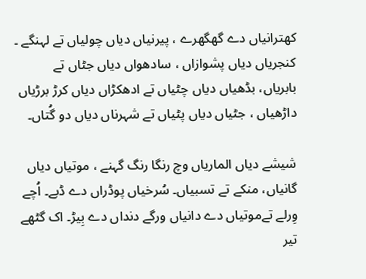کھترانیاں دے گھگھرے ، پیرنیاں دیاں چولیاں تے لہنگے ۔ کنجریاں دیاں پشوازاں ، سادھواں دیاں جٹاں تے بابریاں، بڈھیاں دیاں چٹیاں تے ادھکڑاں دیاں کرڑ برڑیاں داڑھیاں ، جٹیاں دیاں پٹیاں تے شہرناں دیاں دو گُتاں۔

شیشے دیاں الماریاں وچ رنگا رنگ گہنے ، موتیاں دیاں گانیاں، منکے تے تسبیاں۔ سُرخیاں پوڈراں دے ڈبے۔ اُچے وِرلے تےموتیاں دے دانیاں ورگے دنداں دے بِیڑ۔ اک گٹھے تیر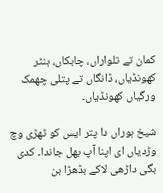کمان تے تلواراں، چابکاں، ہنٹر کھونڈیاں، ڈانگاں تے پتلی چھمک ورگیاں کھونڈیاں۔

شیخ ہوراں دا پتر ایس کو ٹھڑی وچ وڑدیاں ای اپنا آپ بھل جاندا۔ کدی بگی داڑھی لاکے بڈھڑا بن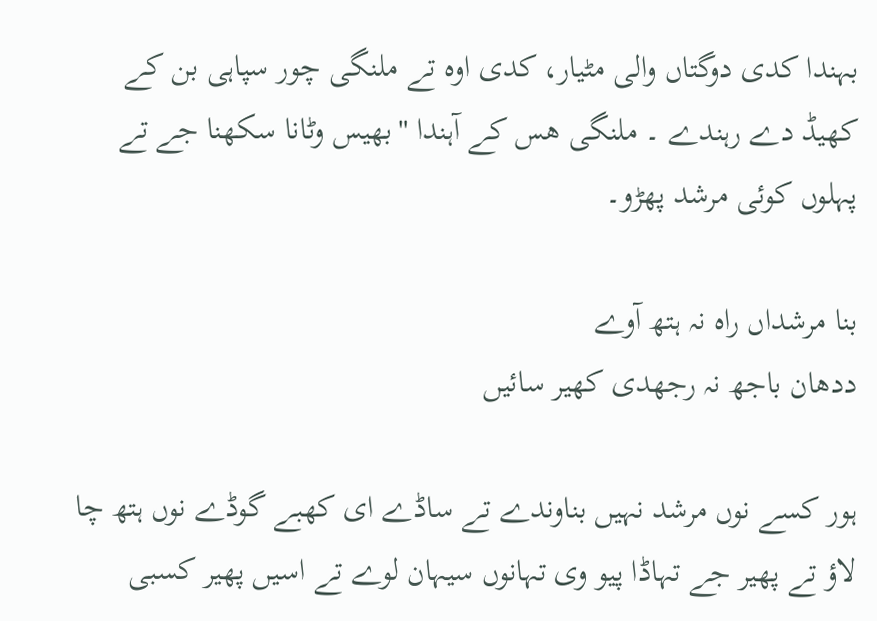بہندا کدی دوگتاں والی مٹیار، کدی اوہ تے ملنگی چور سپاہی بن کے کھیڈ دے رہندے ۔ ملنگی ھس کے آہندا "بھیس وٹانا سکھنا جے تے پہلوں کوئی مرشد پھڑو۔

بنا مرشداں راہ نہ ہتھ آوے
ددھان باجھ نہ رجھدی کھیر سائیں

ہور کسے نوں مرشد نہیں بناوندے تے ساڈے ای کھبے گوڈے نوں ہتھ چا لاؤ تے پھیر جے تہاڈا پیو وی تہانوں سیہان لوے تے اسیں پھیر کسبی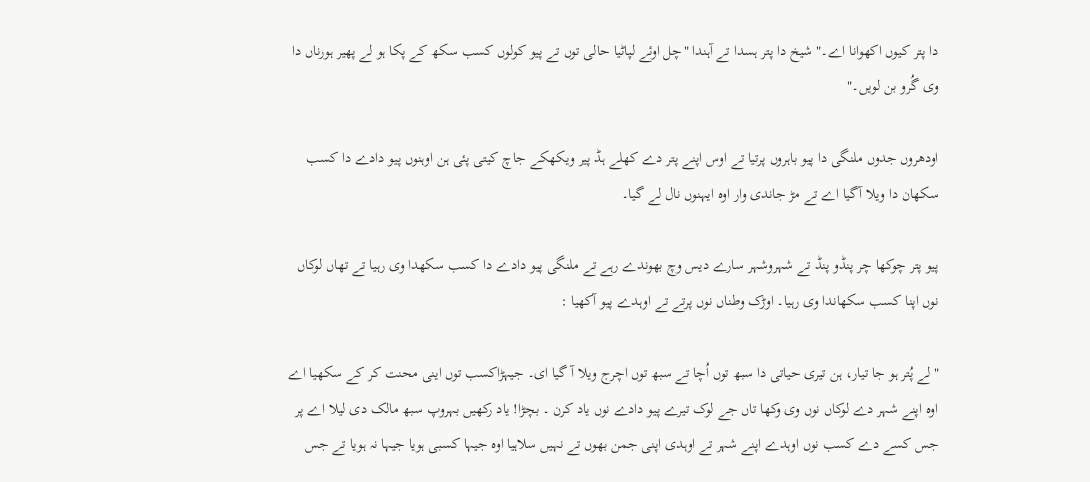دا پتر کیوں اکھوانا اے۔" شیخ دا پتر ہسدا تے آہندا "چل اوئے لپاٹیا حالی توں تے پیو کولوں کسب سکھ کے پکا ہو لے پھیر ہورناں دا وی گُرو بن لویں۔"

اودھروں جدوں ملنگی دا پیو باہروں پرتیا تے اوس اپنے پتر دے کھلے ہڈ پیر ویکھکے جاچ کیتی پئی ہن اوہنوں پیو دادے دا کسب سکھان دا ویلا آگیا اے تے مڑ جاندی وار اوہ ایہنوں نال لے گیا۔

پیو پتر چوکھا چر پنڈو پنڈ تے شہروشہر سارے دیس وچ بھوندے رہے تے ملنگی پیو دادے دا کسب سکھدا وی رہیا تے تھاں لوکاں نوں اپنا کسب سکھاندا وی رہیا۔ اوڑک وطناں نوں پرتے تے اوہدے پیو آکھیا :

"لے پُتر ہو جا تیار، ہن تیری حیاتی دا سبھ توں اُچا تے سبھ توں اچرج ویلا آ گیا ای۔ جیہڑاکسب توں اینی محنت کر کے سکھیا اے اوہ اپنے شہر دے لوکاں نوں وی وکھا تاں جے لوک تیرے پیو دادے نوں یاد کرن ۔ بچڑا! یاد رکھیں بہروپ سبھ مالک دی لیلا اے پر جس کسے دے کسب نوں اوہدے اپنے شہر تے اوہدی اپنی جمن بھوں تے نہیں سلاہیا اوہ جیہا کسبی ہویا جیہا نہ ہویا تے جس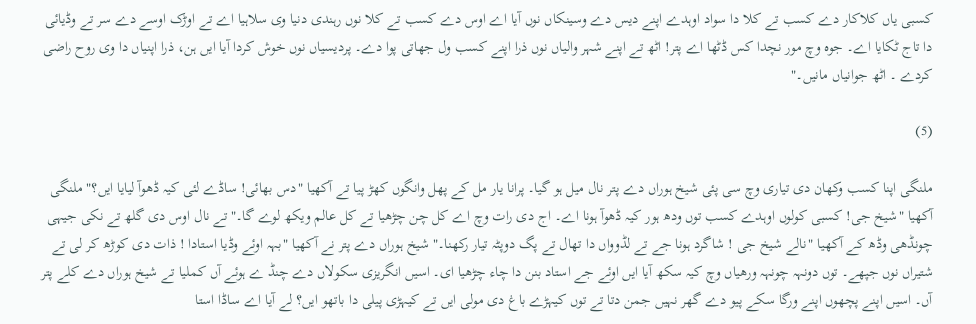کسبی یاں کلاکار دے کسب تے کلا دا سواد اوہدے اپنے دیس دے وسینکاں نوں آیا اے اوس دے کسب تے کلا نوں رہندی دنیا وی سلاہیا اے تے اوڑک اوسے دے سر تے وڈیائی دا تاج ٹکایا اے۔ جوہ وچ مور نچدا کس ڈٹھا اے پتر! اٹھ تے اپنے شہر والیاں نوں ذرا اپنے کسب ول جھاتی پوا دے۔ پردیسیاں نوں خوش کردا آیا ایں ہن، ذرا اپنیاں دا وی روح راضی کردے ۔ اٹھ جوانیاں مانیں۔"

(5)

ملنگی اپنا کسب وکھان دی تیاری وچ سی پئی شیخ ہوراں دے پتر نال میل ہو گیا۔ پرانا یار مل کے پھل وانگوں کھڑ پیا تے آکھیا "دس بھائی! ساڈے لئی کیہ ڈھوآ لیایا ایں؟" ملنگی آکھیا "شیخ جی! کسبی کولوں اوہدے کسب توں ودھ ہور کیہ ڈھوآ ہونا اے۔ اج دی رات وچ اے کل چن چڑھیا تے کل عالم ویکھ لوے گا۔" تے نال اوس دی گلھ تے نکی جیہی چونڈھی وڈھ کے آکھیا "نالے شیخ جی ! شاگرد ہونا جے تے لڈوواں دا تھال تے پگ دوپٹہ تیار رکھنا۔" شیخ ہوراں دے پتر نے آکھیا "بہہ اوئے وڈیا استادا ! ذات دی کوڑھ کر لی تے شتیراں نوں جپھے۔ توں دونہہ چونہہ ورھیاں وچ کیہ سکھ آیا ایں اوئے جے استاد بنن دا چاء چڑھیا ای۔ اسیں انگریزی سکولاں دے چنڈ ے ہوئے آں کملیا تے شیخ ہوراں دے کلے پتر آں۔ اسیں اپنے پچھوں اپنے ورگا سکے پیو دے گھر نہیں جمن دتا تے توں کیہڑے باغ دی مولی ایں تے کیہڑی پیلی دا باتھو ایں؟ لے آیا اے ساڈا استا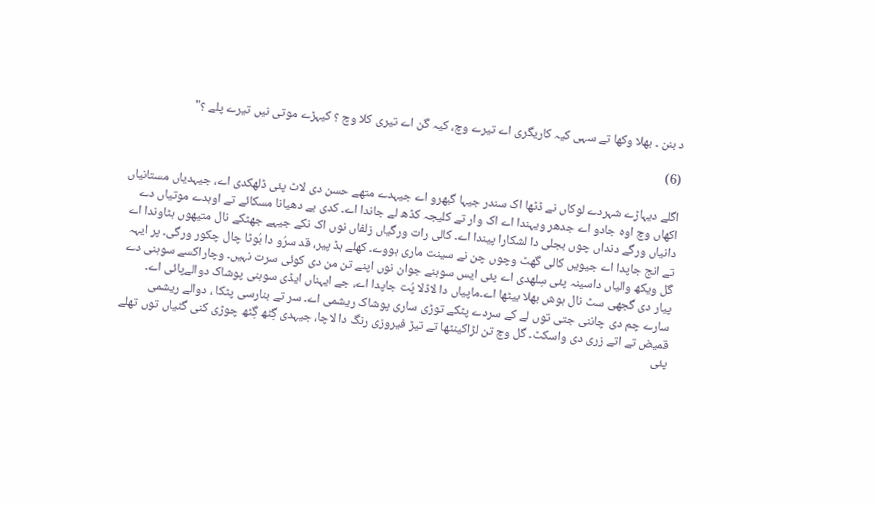د بنن ۔ بھلا وکھا تے سہی کیہ کاریگری اے تیرے وچ، کیہ گن اے تیری کلا وچ ؟ کیہڑے موتی نیں تیرے پلے ؟"

(6)

اگلے دیہاڑے شہردے لوکاں نے ڈٹھا اک سندر جیہا گبھرو اے جیہدے متھے حسن دی لاٹ پئی ڈلھکدی اے، جیہدیاں مستانیاں اکھاں وچ اوہ جادو اے جدھر ویہندا اے اک وار تے کلیجہ کڈھ لے جاندا اے۔ کدی بے دھیانا مسکائے تے اوہدے موتیاں دے دانیاں ورگے دنداں چوں بجلی دا لشکارا پیندا اے۔ کالی رات ورگیاں زلفاں نوں اک نکے جیہے جھٹکے نال متیھوں ہٹاوندا اے تے انج جاپدا اے جیویں کالی گھٹ وچوں چن نے سینت ماری ہووے۔ کھلے ہڈ پیر، قد سرُو دا بُوٹا چال چکور ورگی۔ پر ایہہ گل ویکھ والیاں داسینہ پئی سِلھدی اے پئی ایس سوہنے جوان نوں اپنے تن من دی کوئی سرت نہیں۔ وچاراکسے سوہنی دے پیار دی گجھی سٹ نال ہوش بھلا بیٹھا اے۔ماپیاں دا لاڈلا پُت جاپدا اے، جے ایہناں ایڈی سوہنی پوشاک دوالےپائی اے۔ سارے چم دی چاننی جتی توں لے کے سردے پٹکے توڑی ساری پوشاک ریشمی اے۔ سر تے بنارسی پٹکا ، دوالے ریشمی قمیض تے اتے زری دی واسکٹ۔ گل وچ تن لڑاکینٹھا تے تیڑ فیروزی رنگ دا لاچا، جیہدی گِٹھ گِٹھ چوڑی کنی گٹیاں توں تھلے پئی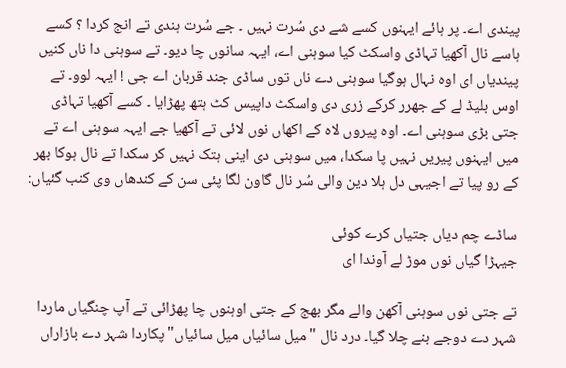پیندی اے۔ پر ہائے ایہنوں کسے شے دی سُرت نہیں ۔ جے سُرت ہندی تے انج کردا ؟ کسے ہاسے نال آکھیا تہاڈی واسکٹ کیا سوہنی اے، ایہہ سانوں چا دیو۔ تے سوہنی دا ناں کنیں پیندیاں ای اوہ نہال ہوگیا سوہنی دے ناں توں ساڈی جند قربان اے جی ! ایہہ لوو۔ تے اوس بلیڈ لے کے جھرر کرکے زری دی واسکٹ داپیس کٹ ہتھ پھڑایا ۔ کسے آکھیا تہاڈی جتی بڑی سوہنی اے۔ اوہ پیروں لاہ کے اکھاں نوں لائی تے آکھیا جے ایہہ سوہنی اے تے میں ایہنوں پیریں نہیں پا سکدا، میں سوہنی دی اینی ہتک نہیں کر سکدا تے نال ہوکا بھر کے رو پیا تے اجیہی دل ہلا دین والی سُر نال گاون لگا پئی سن کے کندھاں وی کنب گئیاں:

ساڈے چم دیاں جتیاں کرے کوئی
جیہڑا گیاں نوں موڑ لے آوندا ای

تے جتی نوں سوہنی آکھن والے مگر بھج کے جتی اوہنوں چا پھڑائی تے آپ چنگیاں ماردا شہر دے دوجے بنے چلا گیا۔ درد نال "میل سائیاں میل سائیاں"پکاردا شہر دے بازاراں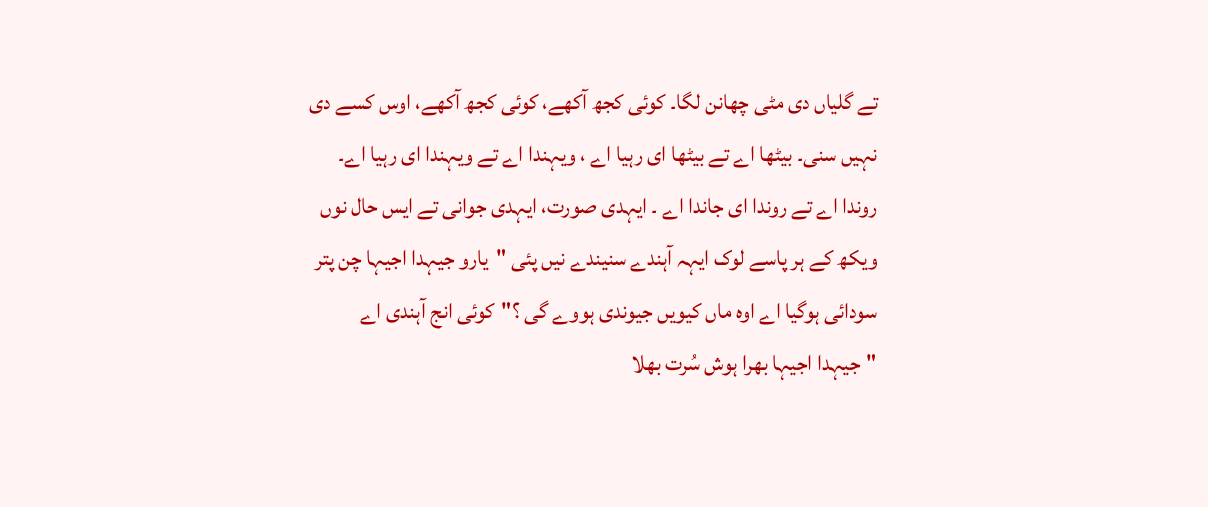تے گلیاں دی مٹی چھانن لگا۔ کوئی کجھ آکھے، کوئی کجھ آکھے، اوس کسے دی نہیں سنی۔ بیٹھا اے تے بیٹھا ای رہیا اے ، ویہندا اے تے ویہندا ای رہیا اے۔ روندا اے تے روندا ای جاندا اے ۔ ایہدی صورت، ایہدی جوانی تے ایس حال نوں ویکھ کے ہر پاسے لوک ایہہ آہندے سنیندے نیں پئی "یارو جیہدا اجیہا چن پتر سودائی ہوگیا اے اوہ ماں کیویں جیوندی ہووے گی ؟"کوئی انج آہندی اے "جیہدا اجیہا بھرا ہوش سُرت بھلا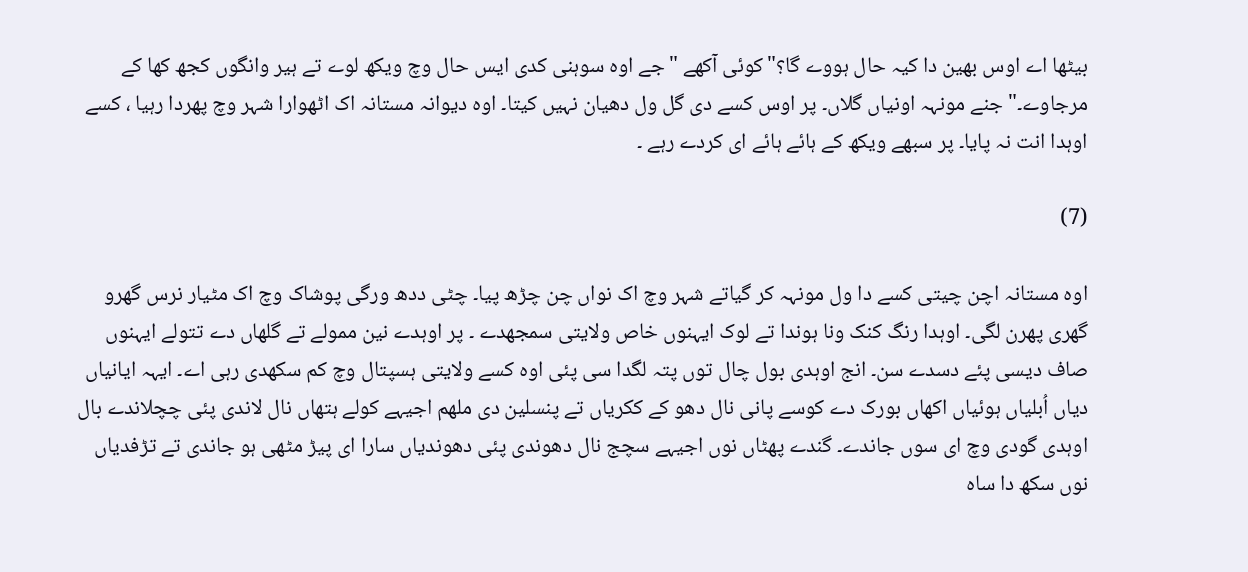بیٹھا اے اوس بھین دا کیہ حال ہووے گا؟"کوئی آکھے "جے اوہ سوہنی کدی ایس حال وچ ویکھ لوے تے ہیر وانگوں کجھ کھا کے مرجاوے۔" جنے مونہہ اونیاں گلاں۔ پر اوس کسے دی گل ول دھیان نہیں کیتا۔ اوہ دیوانہ مستانہ اک اٹھوارا شہر وچ پھردا رہیا ، کسے اوہدا انت نہ پایا۔ پر سبھے ویکھ کے ہائے ہائے ای کردے رہے ۔

(7)

اوہ مستانہ اچن چیتی کسے دا ول مونہہ کر گیاتے شہر وچ اک نواں چن چڑھ پیا۔ چٹی ددھ ورگی پوشاک وچ اک مٹیار نرس گھرو گھری پھرن لگی۔ اوہدا رنگ کنک ونا ہوندا تے لوک ایہنوں خاص ولایتی سمجھدے ۔ پر اوہدے نین ممولے تے گلھاں دے تتولے ایہنوں صاف دیسی پئے دسدے سن۔ انج اوہدی بول چال توں پتہ لگدا سی پئی اوہ کسے ولایتی ہسپتال وچ کم سکھدی رہی اے۔ ایہہ ایانیاں دیاں اُبلیاں ہوئیاں اکھاں بورک دے کوسے پانی نال دھو کے ککریاں تے پنسلین دی ملھم اجیہے کولے ہتھاں نال لاندی پئی چچلاندے بال اوہدی گودی وچ ای سوں جاندے۔ گندے پھٹاں نوں اجیہے سچج نال دھوندی پئی دھوندیاں سارا ای پیڑ مٹھی ہو جاندی تے تڑفدیاں نوں سکھ دا ساہ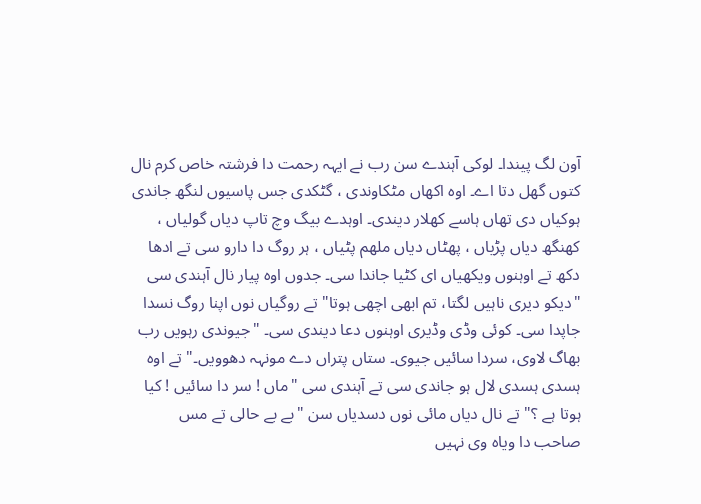آون لگ پیندا۔ لوکی آہندے سن رب نے ایہہ رحمت دا فرشتہ خاص کرم نال کتوں گھل دتا اے۔ اوہ اکھاں مٹکاوندی ، گٹکدی جس پاسیوں لنگھ جاندی ہوکیاں دی تھاں ہاسے کھلار دیندی۔ اوہدے بیگ وچ تاپ دیاں گولیاں ، کھنگھ دیاں پڑیاں ، پھٹاں دیاں ملھم پٹیاں ، ہر روگ دا دارو سی تے ادھا دکھ تے اوہنوں ویکھیاں ای کٹیا جاندا سی۔ جدوں اوہ پیار نال آہندی سی "دیکو دیری ناہیں لگتا، تم ابھی اچھی ہوتا" تے روگیاں نوں اپنا روگ نسدا جاپدا سی۔ کوئی وڈی وڈیری اوہنوں دعا دیندی سی۔ "جیوندی رہویں رب بھاگ لاوی، سردا سائیں جیوی۔ ستاں پتراں دے مونہہ دھوویں۔" تے اوہ ہسدی ہسدی لال ہو جاندی سی تے آہندی سی "ماں ! سر دا سائیں ! کیا ہوتا ہے ؟" تے نال دیاں مائی نوں دسدیاں سن "بے بے حالی تے مس صاحب دا ویاہ وی نہیں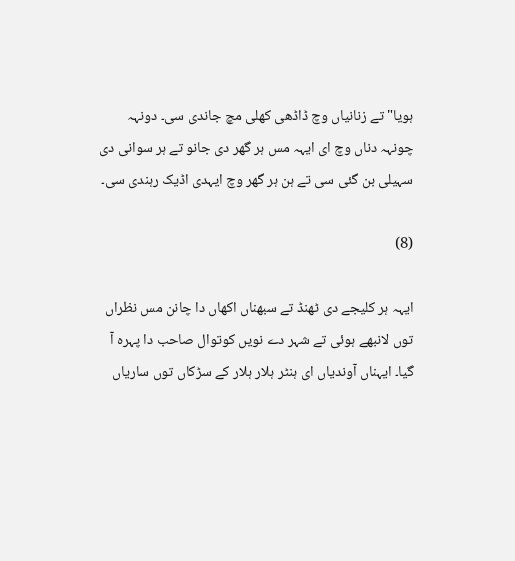ہویا" تے زنانیاں وچ ڈاڈھی کھلی مچ جاندی سی۔ دونہہ چونہہ دناں وچ ای ایہہ مس ہر گھر دی جانو تے ہر سوانی دی سہیلی بن گئی سی تے ہن ہر گھر وچ ایہدی اڈیک رہندی سی۔

(8)

ایہہ ہر کلیجے دی ٹھنڈ تے سبھناں اکھاں دا چانن مس نظراں توں لانبھے ہوئی تے شہر دے نویں کوتوال صاحب دا پہرہ آ گیا۔ ایہناں آوندیاں ای ہنٹر ہلار ہلار کے سڑکاں توں ساریاں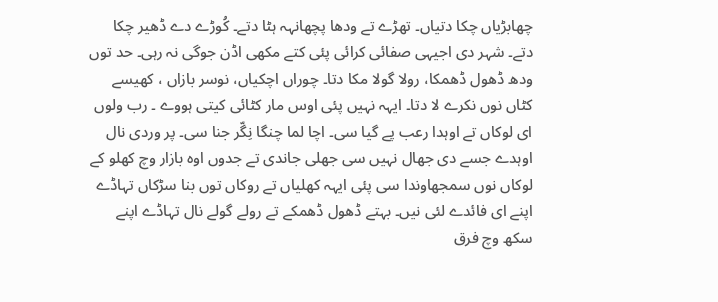چھابڑیاں چکا دتیاں۔ تھڑے تے ودھا پچھانہہ ہٹا دتے۔ کُوڑے دے ڈھیر چکا دتے۔ شہر دی اجیہی صفائی کرائی پئی کتے مکھی اڈن جوگی نہ رہی۔ حد توں ودھ ڈھول ڈھمکا، رولا گولا مکا دتا۔ چوراں اچکیاں، نوسر بازاں ، کھیسے کٹاں نوں نکرے لا دتا۔ ایہہ نہیں پئی اوس مار کٹائی کیتی ہووے ۔ رب ولوں ای لوکاں تے اوہدا رعب پے گیا سی۔ اچا لما چنگا نِگّر جنا سی۔ پر وردی نال اوہدے جسے دی جھال نہیں سی جھلی جاندی تے جدوں اوہ بازار وچ کھلو کے لوکاں نوں سمجھاوندا سی پئی ایہہ کھلیاں تے روکاں توں بنا سڑکاں تہاڈے اپنے ای فائدے لئی نیں۔ بہتے ڈھول ڈھمکے تے رولے گولے نال تہاڈے اپنے سکھ وچ فرق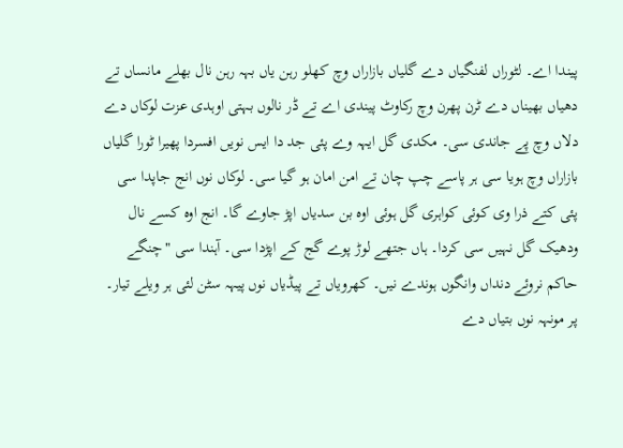پیندا اے۔ لٹوراں لفنگیاں دے گلیاں بازاراں وچ کھلو رہن یاں بہہ رہن نال بھلے مانساں تے دھیاں بھیناں دے ٹرن پھرن وچ رکاوٹ پیندی اے تے ڈر نالوں بہتی اوہدی عزت لوکاں دے دلاں وچ پے جاندی سی۔ مکدی گل ایہہ وے پئی جد دا ایس نویں افسردا پھیرا ٹورا گلیاں بازاراں وچ ہویا سی ہر پاسے چپ چان تے امن امان ہو گیا سی۔ لوکاں نوں انج جاپدا سی پئی کتے ذرا وی کوئی کواہری گل ہوئی اوہ بن سدیاں اپڑ جاوے گا۔ انج اوہ کسے نال ودھیک گل نہیں سی کردا۔ ہاں جتھے لوڑ پوے گج کے اپڑدا سی۔ آہندا سی "چنگے حاکم نروئے دنداں وانگوں ہوندے نیں۔ کھرویاں تے پیڈیاں نوں پیہہ سٹن لئی ہر ویلے تیار۔ پر مونہہ نوں بتیاں دے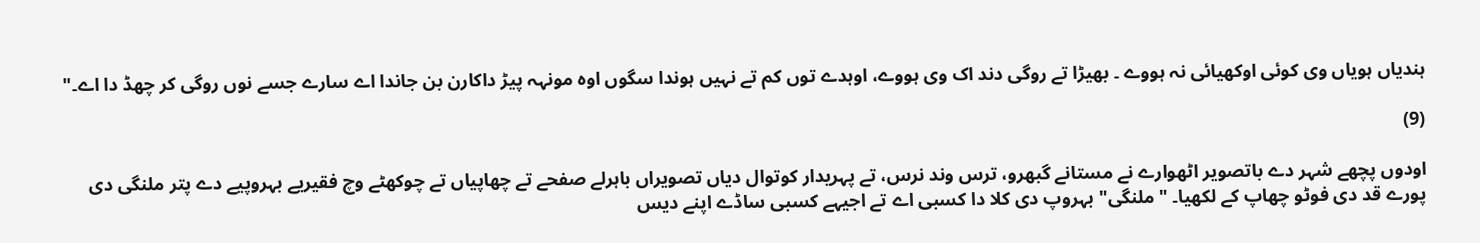ہندیاں ہویاں وی کوئی اوکھیائی نہ ہووے ۔ بھیڑا تے روگی دند اک وی ہووے، اوہدے توں کم تے نہیں ہوندا سگوں اوہ مونہہ پیڑ داکارن بن جاندا اے سارے جسے نوں روگی کر چھڈ دا اے۔"

(9)

اودوں پچھے شہر دے باتصویر اٹھوارے نے مستانے گبھرو، ترس وند نرس، تے پہریدار کوتوال دیاں تصویراں باہرلے صفحے تے چھاپیاں تے چوکھٹے وچ فقیریے بہروپیے دے پتر ملنگی دی پورے قد دی فوٹو چھاپ کے لکھیا۔ "ملنگی" بہروپ دی کلا دا کسبی اے تے اجیہے کسبی ساڈے اپنے دیس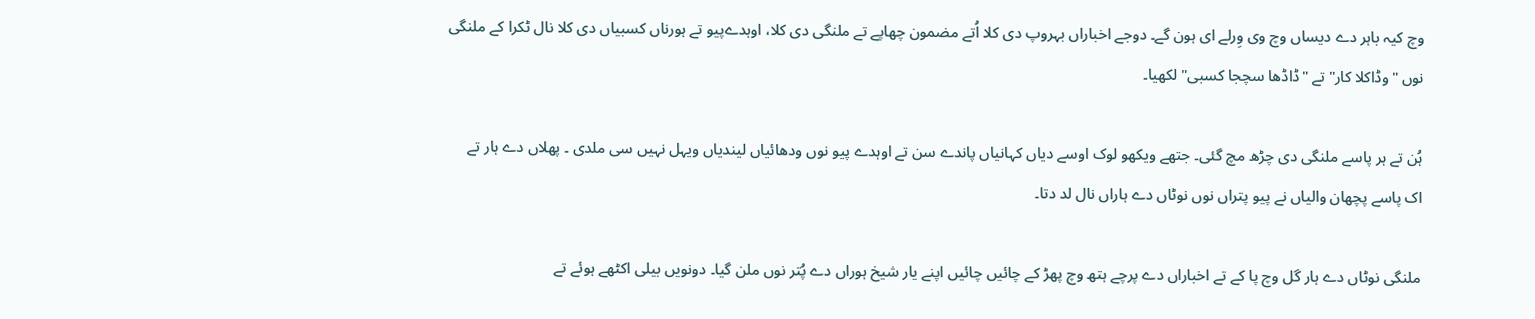وچ کیہ باہر دے دیساں وچ وی وِرلے ای ہون گے۔ دوجے اخباراں بہروپ دی کلا اُتے مضمون چھاپے تے ملنگی دی کلا، اوہدےپیو تے ہورناں کسبیاں دی کلا نال ٹکرا کے ملنگی نوں "وڈاکلا کار" تے "ڈاڈھا سچجا کسبی" لکھیا۔

ہُن تے ہر پاسے ملنگی دی چڑھ مچ گئی۔ جتھے ویکھو لوک اوسے دیاں کہانیاں پاندے سن تے اوہدے پیو نوں ودھائیاں لیندیاں ویہل نہیں سی ملدی ۔ پھلاں دے ہار تے اک پاسے پچھان والیاں نے پیو پتراں نوں نوٹاں دے ہاراں نال لد دتا۔

ملنگی نوٹاں دے ہار گل وچ پا کے تے اخباراں دے پرچے ہتھ وچ پھڑ کے چائیں چائیں اپنے یار شیخ ہوراں دے پُتر نوں ملن گیا۔ دونویں بیلی اکٹھے ہوئے تے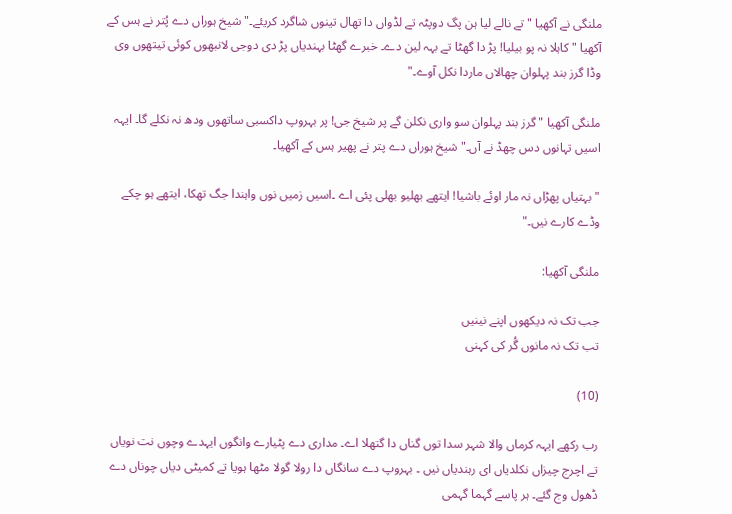ملنگی نے آکھیا "تے نالے لیا ہن پگ دوپٹہ تے لڈواں دا تھال تینوں شاگرد کریئے۔" شیخ ہوراں دے پُتر نے ہس کے آکھیا " کاہلا نہ پو بیلیا! پڑ دا گھٹا تے بہہ لین دے۔ خبرے گھٹا بہندیاں پڑ دی دوجی لانبھوں کوئی تیتھوں وی وڈا گرز بند پہلوان چھالاں ماردا نکل آوے۔"

ملنگی آکھیا "گرز بند پہلوان سو واری نکلن گے پر شیخ جی! پر بہروپ داکسبی ساتھوں ودھ نہ نکلے گا۔ ایہہ اسیں تہانوں دس چھڈ نے آں۔" شیخ ہوراں دے پتر نے پھیر ہس کے آکھیا۔

" بہتیاں پھڑاں نہ مار اوئے باشیا! ایتھے بھلیو بھلی پئی اے ۔اسیں زمیں نوں واہندا جگ تھکا، ایتھے ہو چکے وڈے کارے نیں۔"

ملنگی آکھیا:

جب تک نہ دیکھوں اپنے نینیں
تب تک نہ مانوں گُر کی کہنی

(10)

رب رکھے ایہہ کرماں والا شہر سدا توں گناں دا گتھلا اے۔ مداری دے پٹیارے وانگوں ایہدے وچوں نت نویاں تے اچرج چیزاں نکلدیاں ای رہندیاں نیں ۔ بہروپ دے سانگاں دا رولا گولا مٹھا ہویا تے کمیٹی دیاں چوناں دے ڈھول وج گئے۔ ہر پاسے گہما گہمی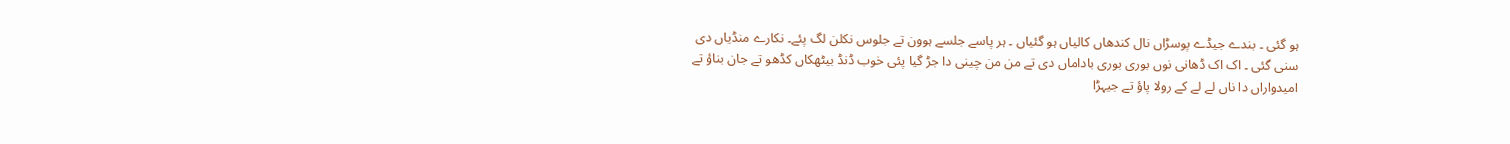ہو گئی ۔ بندے جیڈے پوسڑاں نال کندھاں کالیاں ہو گئیاں ۔ ہر پاسے جلسے ہوون تے جلوس نکلن لگ پئے۔ نکارے منڈیاں دی سنی گئی ۔ اک اک ڈھانی نوں بوری بوری باداماں دی تے من من چینی دا جڑ گیا پئی خوب ڈنڈ بیٹھکاں کڈھو تے جان بناؤ تے امیدواراں دا ناں لے لے کے رولا پاؤ تے جیہڑا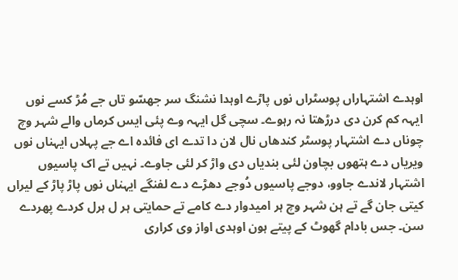اوہدے اشتہاراں پوسٹراں نوں پاڑے اوہدا نشنگ سر جھسّو تاں جے مُڑ کسے نوں ایہہ کم کرن دی درڑھتا نہ رہوے۔ سچی گل ایہہ وے پئی ایس کرماں والے شہر وچ چوناں دے اشتہار پوسٹر کندھاں نال لان دا تدے ای فائدہ اے جے پہلاں ایہناں نوں ویریاں دے ہتھوں بچاون لئی بندیاں دی واڑ کر لئی جاوے۔ نہیں تے اک پاسیوں اشتہار لاندے جاوو، دوجے پاسیوں دُوجے دھڑے دے لفنگے ایہناں نوں پاڑ پاڑ کے لیراں کیتی جان گے تے ہن شہر وچ ہر امیدوار دے کامے تے حمایتی ہر ل ہرل کردے پھردے سن۔ جس بادام گھوٹ کے پیتے ہون اوہدی اواز وی کراری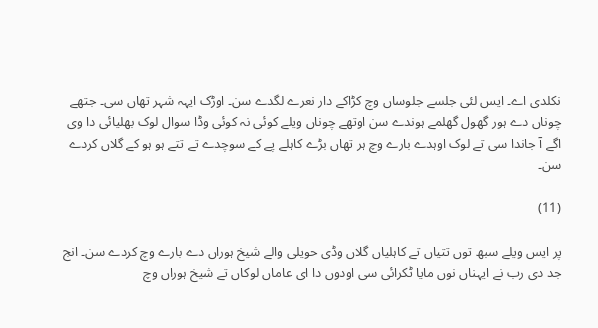نکلدی اے۔ ایس لئی جلسے جلوساں وچ کڑاکے دار نعرے لگدے سن۔ اوڑک ایہہ شہر تھاں سی۔ جتھے چوناں دے ہور گھول گھلمے ہوندے سن اوتھے چوناں ویلے کوئی نہ کوئی وڈا سوال لوک بھلیائی دا وی اگے آ جاندا سی تے لوک اوہدے بارے وچ ہر تھاں بڑے کاہلے پے کے سوچدے تے تتے ہو ہو کے گلاں کردے سن۔

(11)

پر ایس ویلے سبھ توں تتیاں تے کاہلیاں گلاں وڈی حویلی والے شیخ ہوراں دے بارے وچ کردے سن۔ انج جد دی رب نے ایہناں نوں مایا ٹکرائی سی اودوں دا ای عاماں لوکاں تے شیخ ہوراں وچ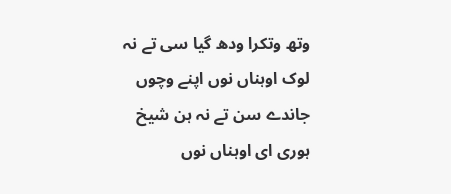وتھ وتکرا ودھ گیا سی تے نہ لوک اوہناں نوں اپنے وچوں جاندے سن تے نہ ہن شیخ ہوری ای اوہناں نوں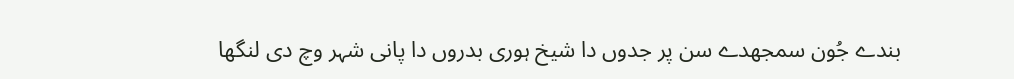بندے جُون سمجھدے سن پر جدوں دا شیخ ہوری بدروں دا پانی شہر وچ دی لنگھا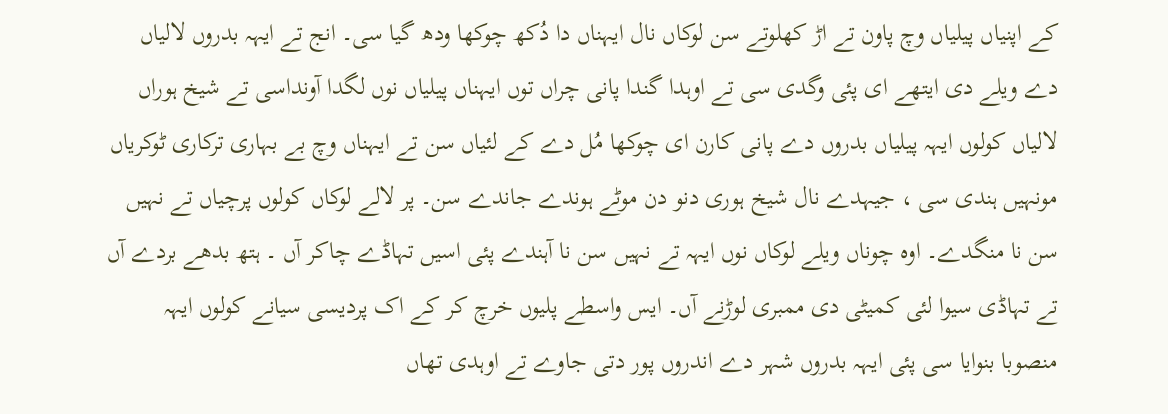کے اپنیاں پیلیاں وچ پاون تے اڑ کھلوتے سن لوکاں نال ایہناں دا دُکھ چوکھا ودھ گیا سی۔ انج تے ایہہ بدروں لالیاں دے ویلے دی ایتھے ای پئی وگدی سی تے اوہدا گندا پانی چراں توں ایہناں پیلیاں نوں لگدا آونداسی تے شیخ ہوراں لالیاں کولوں ایہہ پیلیاں بدروں دے پانی کارن ای چوکھا مُل دے کے لئیاں سن تے ایہناں وچ بے بہاری ترکاری ٹوکریاں مونہیں ہندی سی ، جیہدے نال شیخ ہوری دنو دن موٹے ہوندے جاندے سن۔ پر لالے لوکاں کولوں پرچیاں تے نہیں سن نا منگدے۔ اوہ چوناں ویلے لوکاں نوں ایہہ تے نہیں سن نا آہندے پئی اسیں تہاڈے چاکر آں ۔ ہتھ بدھے بردے آں تے تہاڈی سیوا لئی کمیٹی دی ممبری لوڑنے آں۔ ایس واسطے پلیوں خرچ کر کے اک پردیسی سیانے کولوں ایہہ منصوبا بنوایا سی پئی ایہہ بدروں شہر دے اندروں پور دتی جاوے تے اوہدی تھاں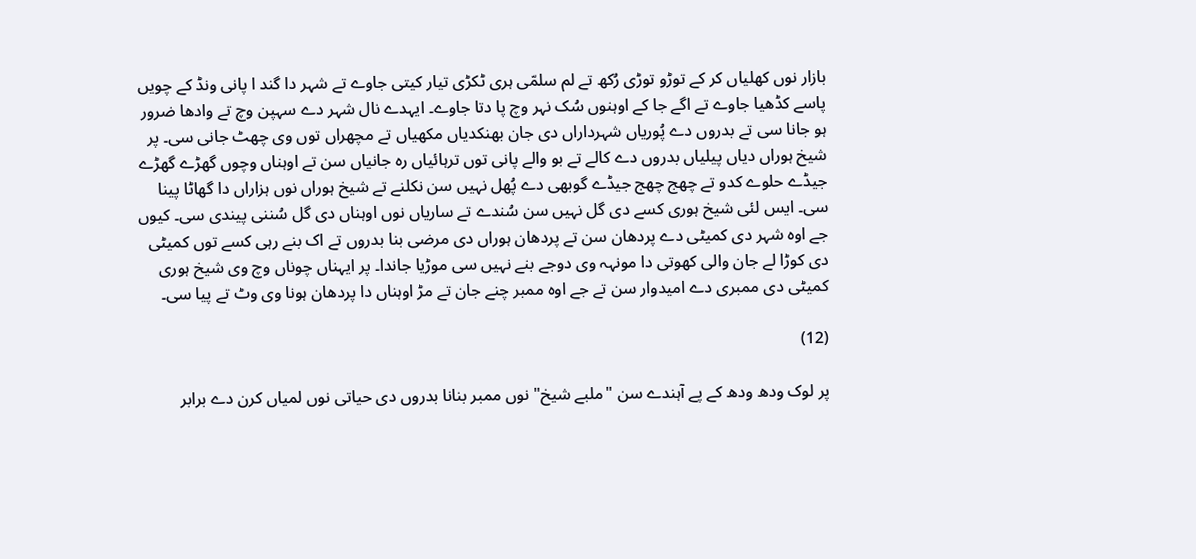بازار نوں کھلیاں کر کے توڑو توڑی رُکھ تے لم سلمّی ہری ٹکڑی تیار کیتی جاوے تے شہر دا گند ا پانی ونڈ کے چویں پاسے کڈھیا جاوے تے اگے جا کے اوہنوں سُک نہر وچ پا دتا جاوے۔ ایہدے نال شہر دے سہپن وچ تے وادھا ضرور ہو جانا سی تے بدروں دے پُوریاں شہرداراں دی جان بھنکدیاں مکھیاں تے مچھراں توں وی چھٹ جانی سی۔ پر شیخ ہوراں دیاں پیلیاں بدروں دے کالے تے بو والے پانی توں ترہائیاں رہ جانیاں سن تے اوہناں وچوں گھڑے گھڑے جیڈے حلوے کدو تے چھج چھج جیڈے گوبھی دے پُھل نہیں سن نکلنے تے شیخ ہوراں نوں ہزاراں دا گھاٹا پینا سی۔ ایس لئی شیخ ہوری کسے دی گل نہیں سن سُندے تے ساریاں نوں اوہناں دی گل سُننی پیندی سی۔ کیوں جے اوہ شہر دی کمیٹی دے پردھان سن تے پردھان ہوراں دی مرضی بنا بدروں تے اک بنے رہی کسے توں کمیٹی دی کوڑا لے جان والی کھوتی دا مونہہ وی دوجے بنے نہیں سی موڑیا جاندا۔ پر ایہناں چوناں وچ وی شیخ ہوری کمیٹی دی ممبری دے امیدوار سن تے جے اوہ ممبر چنے جان تے مڑ اوہناں دا پردھان ہونا وی وٹ تے پیا سی۔

(12)

پر لوک ودھ ودھ کے پے آہندے سن "ملبے شیخ" نوں ممبر بنانا بدروں دی حیاتی نوں لمیاں کرن دے برابر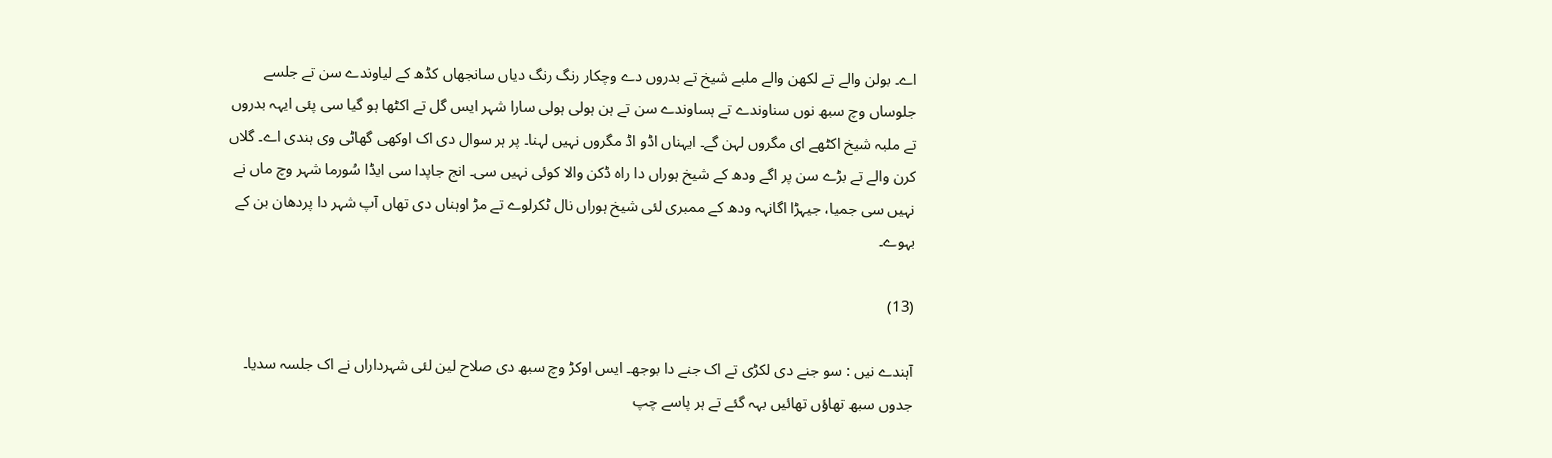اے۔ بولن والے تے لکھن والے ملبے شیخ تے بدروں دے وچکار رنگ رنگ دیاں سانجھاں کڈھ کے لیاوندے سن تے جلسے جلوساں وچ سبھ نوں سناوندے تے ہساوندے سن تے ہن ہولی ہولی سارا شہر ایس گل تے اکٹھا ہو گیا سی پئی ایہہ بدروں تے ملبہ شیخ اکٹھے ای مگروں لہن گے۔ ایہناں اڈو اڈ مگروں نہیں لہنا۔ پر ہر سوال دی اک اوکھی گھاٹی وی ہندی اے۔ گلاں کرن والے تے بڑے سن پر اگے ودھ کے شیخ ہوراں دا راہ ڈکن والا کوئی نہیں سی۔ انج جاپدا سی ایڈا سُورما شہر وچ ماں نے نہیں سی جمیا، جیہڑا اگانہہ ودھ کے ممبری لئی شیخ ہوراں نال ٹکرلوے تے مڑ اوہناں دی تھاں آپ شہر دا پردھان بن کے بہوے۔

(13)

آہندے نیں : سو جنے دی لکڑی تے اک جنے دا بوجھ۔ ایس اوکڑ وچ سبھ دی صلاح لین لئی شہرداراں نے اک جلسہ سدیا۔ جدوں سبھ تھاؤں تھائیں بہہ گئے تے ہر پاسے چپ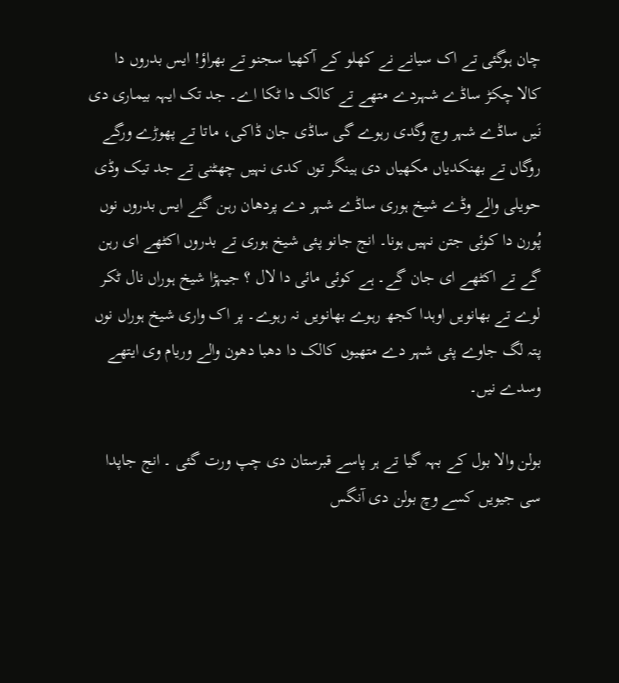چان ہوگئی تے اک سیانے نے کھلو کے آکھیا سجنو تے بھراؤ! ایس بدروں دا کالا چکڑ ساڈے شہردے متھے تے کالک دا ٹکا اے۔ جد تک ایہہ بیماری دی نَیں ساڈے شہر وچ وگدی رہوے گی ساڈی جان ڈاکی، ماتا تے پھوڑے ورگے روگاں تے بھنکدیاں مکھیاں دی ہینگر توں کدی نہیں چھٹنی تے جد تیک وڈی حویلی والے وڈے شیخ ہوری ساڈے شہر دے پردھان رہن گئے ایس بدروں نوں پُورن دا کوئی جتن نہیں ہونا۔ انج جانو پئی شیخ ہوری تے بدروں اکٹھے ای رہن گے تے اکٹھے ای جان گے۔ ہے کوئی مائی دا لال ؟ جیہڑا شیخ ہوراں نال ٹکر لوے تے بھانویں اوہدا کجھ رہوے بھانویں نہ رہوے۔ پر اک واری شیخ ہوراں نوں پتہ لگ جاوے پئی شہر دے متھیوں کالک دا دھبا دھون والے وریام وی ایتھے وسدے نیں۔

بولن والا بول کے بہہ گیا تے ہر پاسے قبرستان دی چپ ورت گئی ۔ انج جاپدا سی جیویں کسے وچ بولن دی آنگس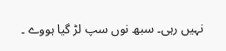نہیں رہی۔ سبھ نوں سپ لڑ گیا ہووے ۔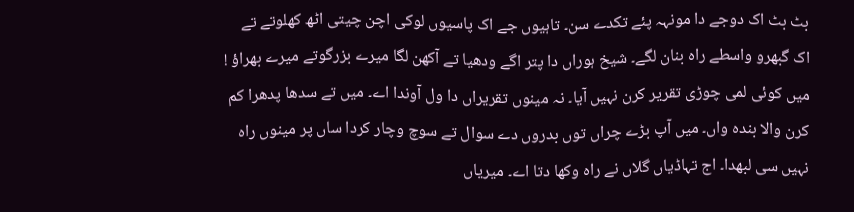بٹ بٹ اک دوجے دا مونہہ پئے تکدے سن۔ تاہیوں جے اک پاسیوں لوکی اچن چیتی اٹھ کھلوتے تے اک گبھرو واسطے راہ بنان لگے۔ شیخ ہوراں دا پتر اگے ودھیا تے آکھن لگا میرے بزرگوتے میرے بھراؤ ! میں کوئی لمی چوڑی تقریر کرن نہیں آیا۔ نہ مینوں تقریراں دا ول آوندا اے۔ میں تے سدھا پدھرا کم کرن والا بندہ واں۔ میں آپ بڑے چراں توں بدروں دے سوال تے سوچ وچار کردا ساں پر مینوں راہ نہیں سی لبھدا۔ اج تہاڈیاں گلاں نے راہ وکھا دتا اے۔ میریاں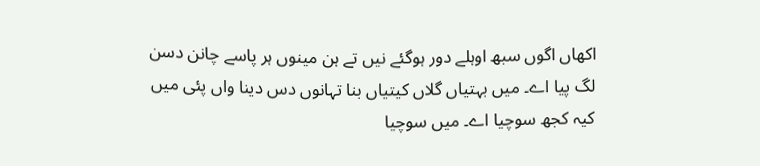اکھاں اگوں سبھ اوہلے دور ہوگئے نیں تے ہن مینوں ہر پاسے چانن دسن لگ پیا اے۔ میں بہتیاں گلاں کیتیاں بنا تہانوں دس دینا واں پئی میں کیہ کجھ سوچیا اے۔ میں سوچیا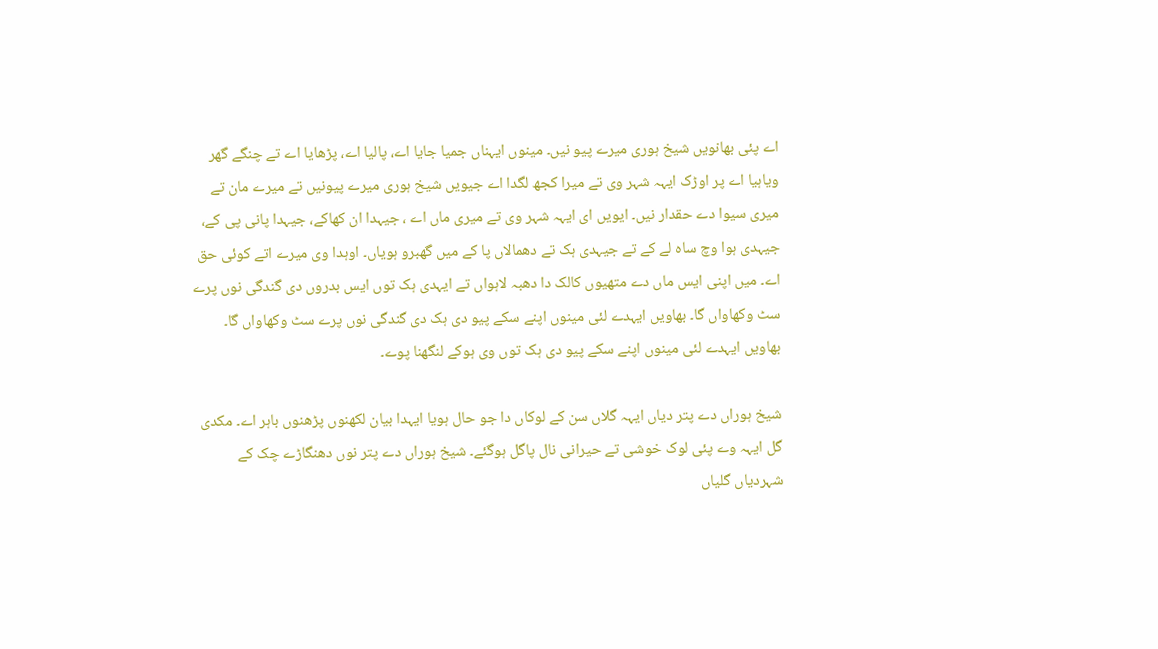اے پئی بھانویں شیخ ہوری میرے پیو نیں۔ مینوں ایہناں جمیا جایا اے، پالیا اے، پڑھایا اے تے چنگے گھر ویاہیا اے پر اوڑک ایہہ شہر وی تے میرا کجھ لگدا اے جیویں شیخ ہوری میرے پیونیں تے میرے مان تے میری سیوا دے حقدار نیں۔ ایویں ای ایہہ شہر وی تے میری ماں اے ، جیہدا ان کھاکے، جیہدا پانی پی کے، جیہدی ہوا وچ ساہ لے کے تے جیہدی ہک تے دھمالاں پا کے میں گھبرو ہویاں۔ اوہدا وی میرے اتے کوئی حق اے۔ میں اپنی ایس ماں دے متھیوں کالک دا دھبہ لاہواں تے ایہدی ہک توں ایس بدروں دی گندگی نوں پرے سٹ وکھاواں گا۔ بھاویں ایہدے لئی مینوں اپنے سکے پیو دی ہک دی گندگی نوں پرے سٹ وکھاواں گا۔ بھاویں ایہدے لئی مینوں اپنے سکے پیو دی ہک توں وی ہوکے لنگھنا پوے۔

شیخ ہوراں دے پتر دیاں ایہہ گلاں سن کے لوکاں دا جو حال ہویا ایہدا بیان لکھنوں پڑھنوں باہر اے۔ مکدی گل ایہہ وے پئی لوک خوشی تے حیرانی نال پاگل ہوگئے۔ شیخ ہوراں دے پتر نوں دھنگاڑے چک کے شہردیاں گلیاں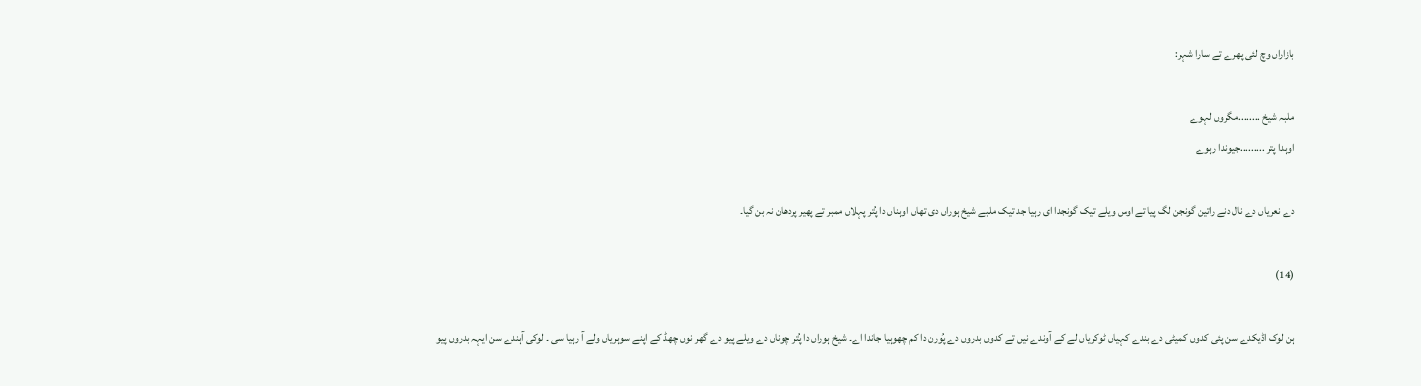بازاراں وچ لئی پھرے تے سارا شہر:

ملبہ شیخ ........مگروں لہوے
اوہدا پتر .........جیوندا رہوے

دے نعریاں دے نال دنے راتین گونجن لگ پیا تے اوس ویلے تیک گونجدا ای رہیا جد تیک ملبے شیخ ہوراں دی تھاں اوہناں دا پُتر پہلاں ممبر تے پھیر پردھان نہ بن گیا۔

(14)

ہن لوک اڈیکدے سن پئی کدوں کمیٹی دے بندے کہیاں ٹوکریاں لے کے آوندے نیں تے کدوں بدروں دے پُورن دا کم چھوہیا جاندا اے۔ شیخ ہوراں دا پُتر چوناں دے ویلے پیو دے گھر نوں چھڈ کے اپنے سوہریاں ولے آ رہیا سی ۔ لوکی آہندے سن ایہہ بدروں پیو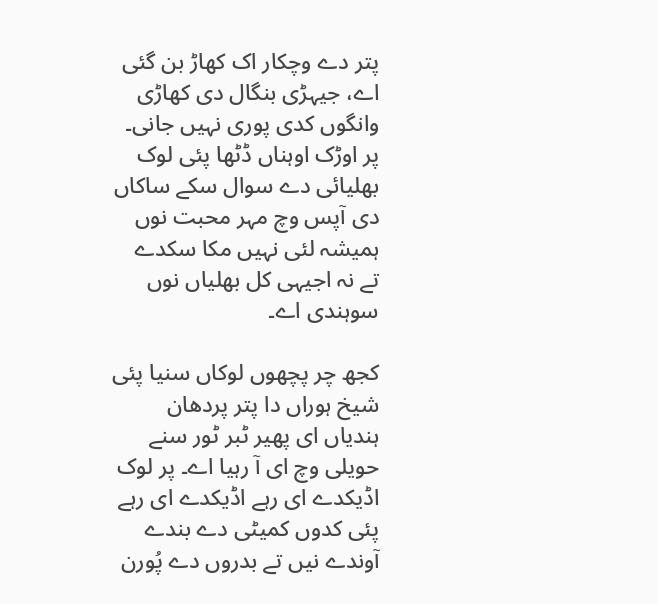پتر دے وچکار اک کھاڑ بن گئی اے، جیہڑی بنگال دی کھاڑی وانگوں کدی پوری نہیں جانی۔ پر اوڑک اوہناں ڈٹھا پئی لوک بھلیائی دے سوال سکے ساکاں دی آپس وچ مہر محبت نوں ہمیشہ لئی نہیں مکا سکدے تے نہ اجیہی کل بھلیاں نوں سوہندی اے۔

کجھ چر پچھوں لوکاں سنیا پئی شیخ ہوراں دا پتر پردھان ہندیاں ای پھیر ٹبر ٹور سنے حویلی وچ ای آ رہیا اے۔ پر لوک اڈیکدے ای رہے اڈیکدے ای رہے پئی کدوں کمیٹی دے بندے آوندے نیں تے بدروں دے پُورن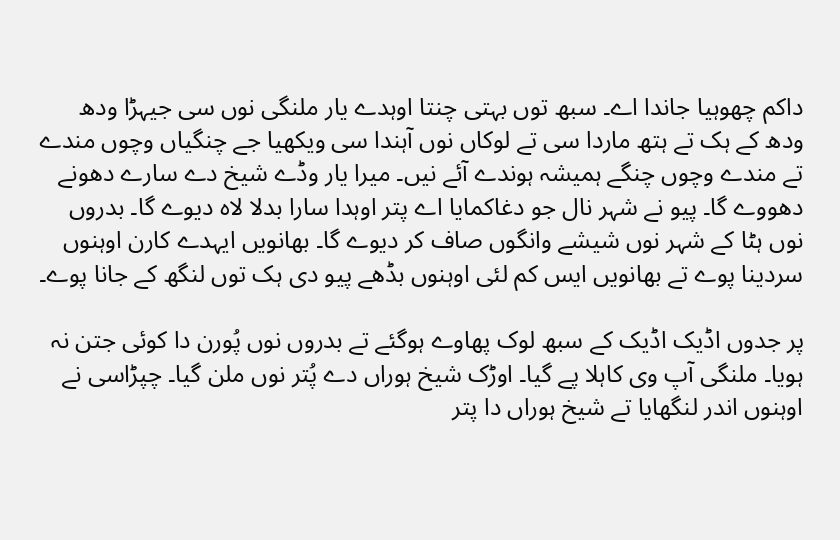داکم چھوہیا جاندا اے۔ سبھ توں بہتی چنتا اوہدے یار ملنگی نوں سی جیہڑا ودھ ودھ کے ہک تے ہتھ ماردا سی تے لوکاں نوں آہندا سی ویکھیا جے چنگیاں وچوں مندے تے مندے وچوں چنگے ہمیشہ ہوندے آئے نیں۔ میرا یار وڈے شیخ دے سارے دھونے دھووے گا۔ پیو نے شہر نال جو دغاکمایا اے پتر اوہدا سارا بدلا لاہ دیوے گا۔ بدروں نوں ہٹا کے شہر نوں شیشے وانگوں صاف کر دیوے گا۔ بھانویں ایہدے کارن اوہنوں سردینا پوے تے بھانویں ایس کم لئی اوہنوں بڈھے پیو دی ہک توں لنگھ کے جانا پوے۔

پر جدوں اڈیک اڈیک کے سبھ لوک پھاوے ہوگئے تے بدروں نوں پُورن دا کوئی جتن نہ ہویا۔ ملنگی آپ وی کاہلا پے گیا۔ اوڑک شیخ ہوراں دے پُتر نوں ملن گیا۔ چپڑاسی نے اوہنوں اندر لنگھایا تے شیخ ہوراں دا پتر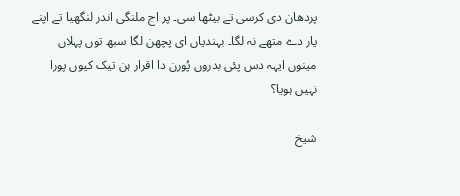پردھان دی کرسی تے بیٹھا سی۔ پر اج ملنگی اندر لنگھیا تے اپنے یار دے متھے نہ لگا۔ بہندیاں ای پچھن لگا سبھ توں پہلاں مینوں ایہہ دس پئی بدروں پُورن دا اقرار ہن تیک کیوں پورا نہیں ہویا؟

شیخ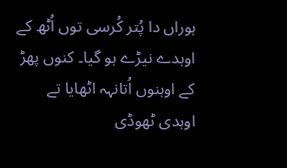ہوراں دا پُتر کُرسی توں اُٹھ کے اوہدے نیڑے ہو گیا۔ کنوں پھڑ کے اوہنوں اُتانہہ اٹھایا تے اوہدی ٹھوڈی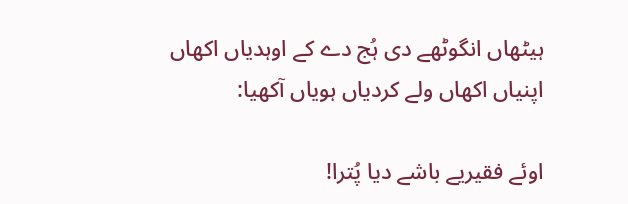ہیٹھاں انگوٹھے دی ہُج دے کے اوہدیاں اکھاں اپنیاں اکھاں ولے کردیاں ہویاں آکھیا:

اوئے فقیریے باشے دیا پُترا!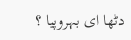دٹھا ای بہروپیا ؟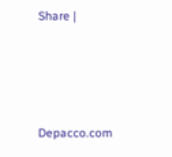Share |




Depacco.com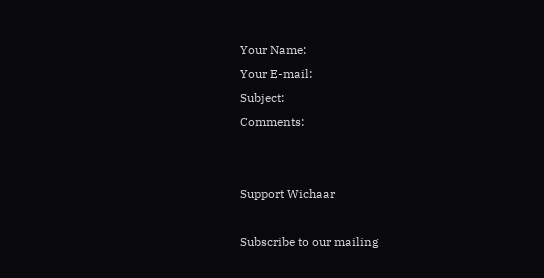Your Name:
Your E-mail:
Subject:
Comments:


Support Wichaar

Subscribe to our mailing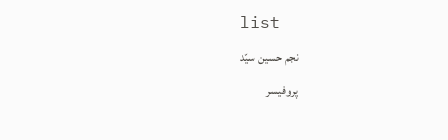list
نجم حسین سیّد
پروفیسر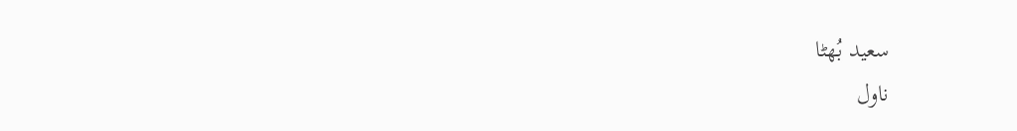سعید بُھٹا
ناول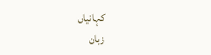کہانیاں
زبان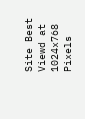Site Best Viewd at 1024x768 Pixels